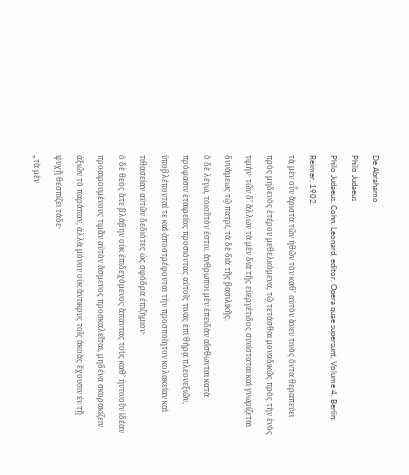De Abrahamo
Philo Judaeus
Philo Judaeus. Cohn, Leonard, editor. Opera quae supersunt, Volume 4. Berlin: Reimer, 1902.
τὰ μὲν οὖν ἄριστα τῶν ἠθῶν τὸν καθ’ αὑτὸν ἄνευ τινὸς ὄντα θεραπεύει πρὸς μηδενὸς ἑτέρου μεθελκόμενα, τῷ τετάσθαι μοναδικῶς πρὸς τὴν ἑνὸς τιμήν· τῶν δ’ ἄλλων τὰ μὲν διὰ τῆς εὐεργέτιδος συνίσταται καὶ γνωρίζεται δυνάμεως τῷ πατρί, τὰ δὲ διὰ τῆς βασιλικῆς.
ὃ δὲ λέγω, τοιοῦτόν ἐστιν. ἄνθρωποι μὲν ἐπειδὰν αἴσθωνται κατὰ πρόφασιν ἑταιρείας προσιόντας αὐτοῖς τινας ἐπὶ θήρᾳ πλεονεξιῶν, ὑποβλέπονταί τε καὶ ἀποστρέφονται τὴν προσποίητον κολακείαν καὶ τιθασείαν αὐτῶν δεδιότες ὡς σφόδρα ἐπιζήμιον·
ὁ δὲ θεὸς ἅτε βλάβην οὐκ ἐπιδεχόμενος ἅπαντας τοὺς καθ’ ἡντινοῦν ἰδέαν προαιρουμένους τιμᾶν αὐτὸν ἄσμενος προσκαλεῖται, μηδένα σκορακίζειν ἀξιῶν τὸ παράπαν, ἀλλὰ μόνον οὐκ ἄντικρυς τοῖς ἀκοὰς ἔχουσιν ἐν τῇ ψυχῇ θεσπίζει τάδε·
„τὰ μὲν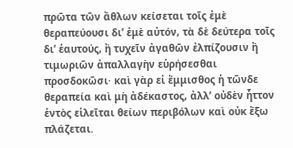πρῶτα τῶν ἄθλων κείσεται τοῖς ἐμὲ θεραπεύουσι δι’ ἐμὲ αὐτόν, τὰ δὲ δεύτερα τοῖς δι’ ἑαυτούς, ἢ τυχεῖν ἀγαθῶν ἐλπίζουσιν ἢ τιμωριῶν ἀπαλλαγὴν εὑρήσεσθαι προσδοκῶσι· καὶ γὰρ εἰ ἔμμισθος ἡ τῶνδε θεραπεία καὶ μὴ ἀδέκαστος, ἀλλ’ οὐδὲν ἧττον ἐντὸς εἱλεῖται θείων περιβόλων καὶ οὐκ ἔξω πλάζεται.